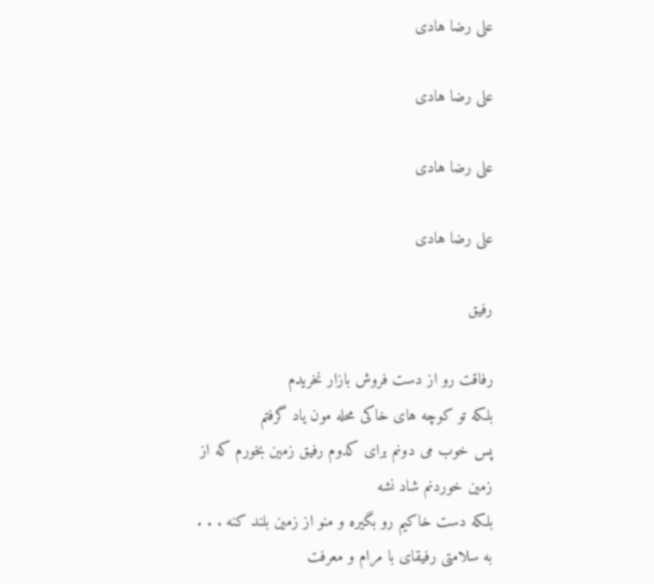علی رضا هادی

علی رضا هادی

علی رضا هادی

علی رضا هادی

رفیق

رفاقت رو از دست فروش بازار نخریدم
بلکه تو کوچه های خاکی محله مون یاد گرفتم
پس خوب می دونم برای کدوم رفیق زمین بخورم که از زمین خوردنم شاد نشه
بلکه دست خاکیم رو بگیره و منو از زمین بلند کنه . . .
به سلامتی رفیقای با مرام و معرفت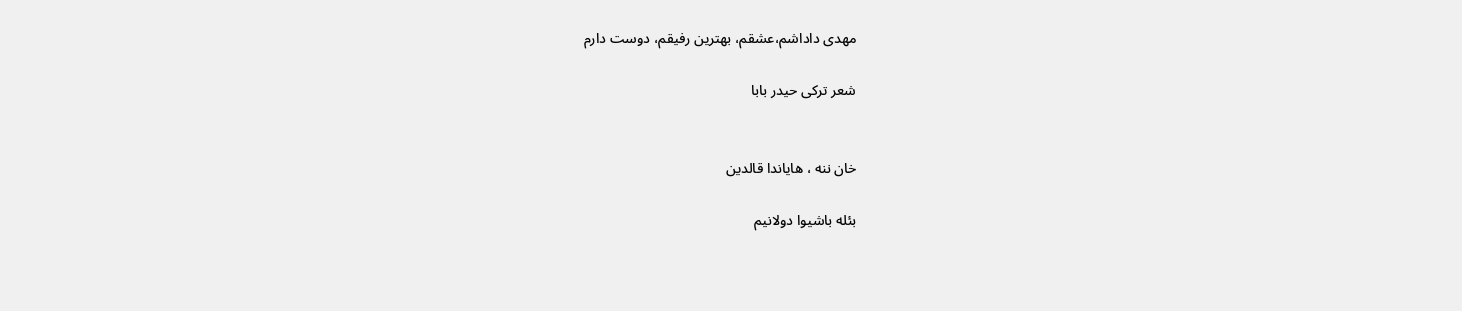مهدی داداشم،عشقم، بهترین رفیقم، دوست دارم

شعر ترکی حیدر بابا


خان ننه ، هایاندا قالدین

بئله باشیوا دولانیم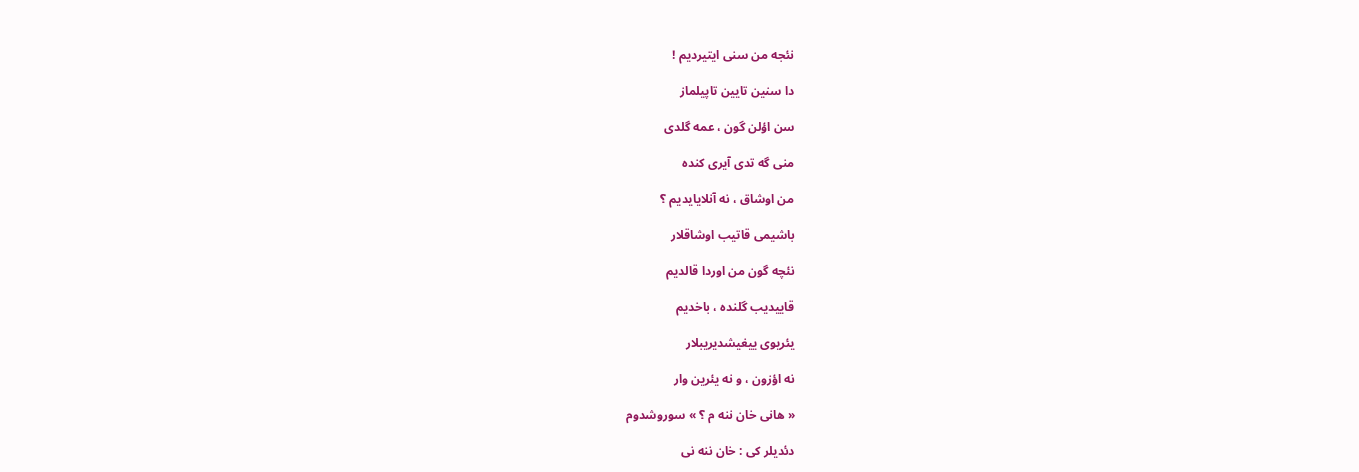نئجه من سنی ایتیردیم !

دا سنین تایین تاپیلماز

سن اؤلن گون ، عمه گلدی

منی گه تدی آیری کنده

من اوشاق ، نه آنلایایدیم ؟

باشیمی قاتیب اوشاقلار

نئچه گون من اوردا قالدیم

قاییدیب گلنده ، باخدیم

یئریوی ییغیشدیریبلار

نه اؤزون ، و نه یئرین وار

« هانی خان ننه م ؟ » سوروشدوم

دئدیلر کی : خان ننه نی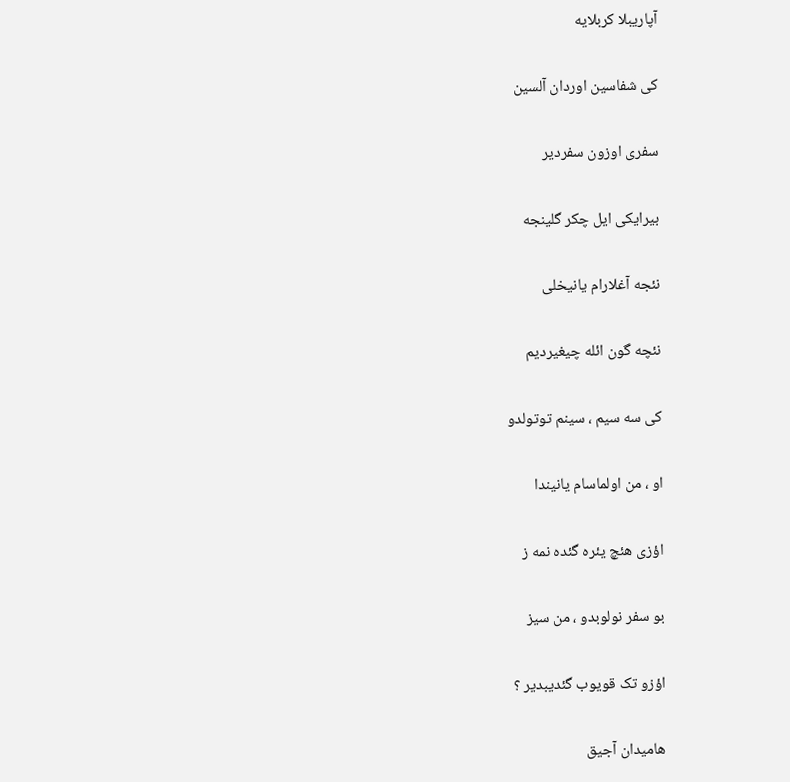آپاریبلا کربلایه

کی شفاسین اوردان آلسین

سفری اوزون سفردیر

بیرایکی ایل چکر گلینجه

نئجه آغلارام یانیخلی

نئچه گون ائله چیغیردیم

کی سه سیم ، سینم توتولدو

او ، من اولماسام یانیندا

اؤزی هئچ یئره گئده نمه ز

بو سفر نولوبدو ، من سیز

اؤزو تک قویوب گئدیبدیر ؟

هامیدان آجیق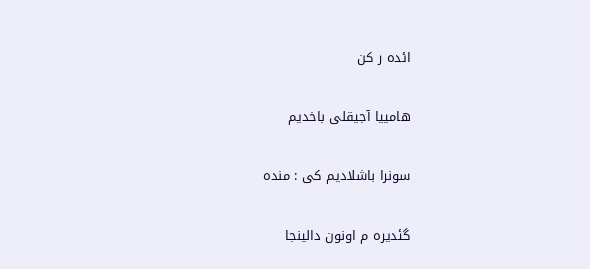ائده ر کن

هامییا آجیقلی باخدیم

سونرا باشلادیم کی : منده

گئدیره م اونون دالینجا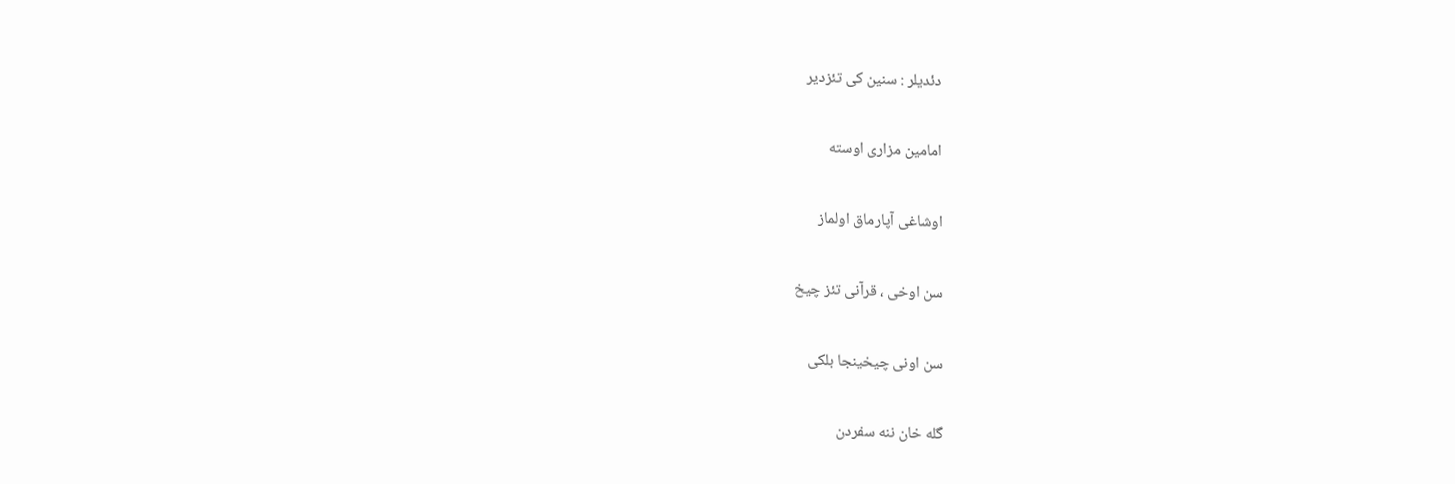دئدیلر : سنین کی تئزدیر

امامین مزاری اوسته

اوشاغی آپارماق اولماز

سن اوخی ، قرآنی تئز چیخ

سن اونی چیخینجا بلکی

گله خان ننه سفردن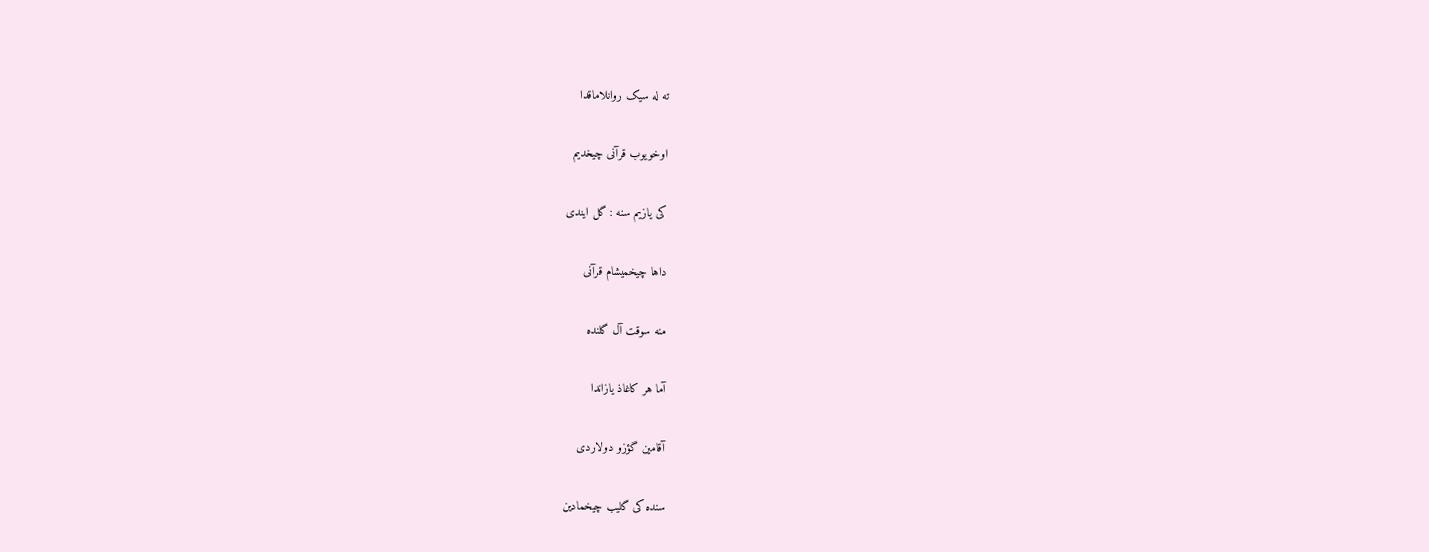ته له سیک روانلاماقدا

اوخویوب قرآنی چیخدیم

کی یازیم سنه : گل ایندی

داها چیخمیشام قرآنی

منه سوقت آل گلنده

آما هر کاغاذ یازاندا

آقامین گؤزو دولاردی

سنده کی گلیب چیخمادین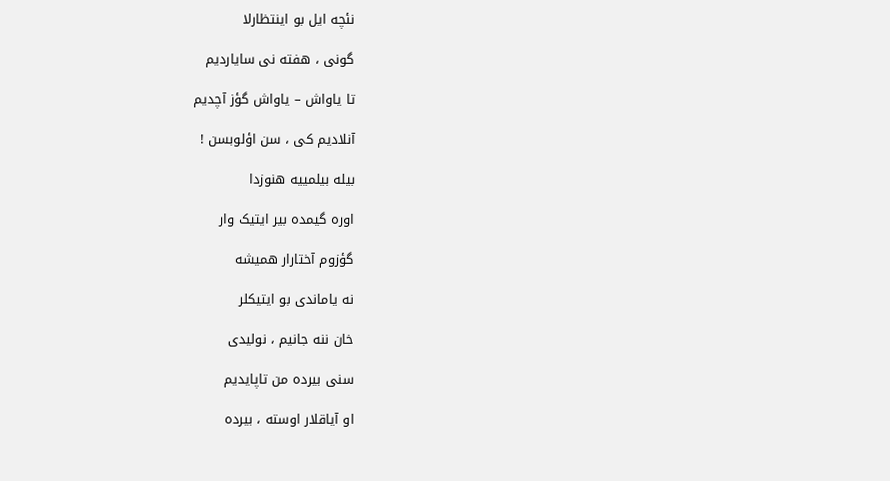نئچه ایل بو اینتظارلا

گونی ، هفته نی سایاردیم

تا یاواش – یاواش گؤز آچدیم

آنلادیم کی ، سن اؤلوبسن !

بیله بیلمییه هنوزدا

اوره گیمده بیر ایتیک وار

گؤزوم آختارار همیشه

نه یاماندی بو ایتیکلر

خان ننه جانیم ، نولیدی

سنی بیرده من تاپایدیم

او آیاقلار اوسته ، بیرده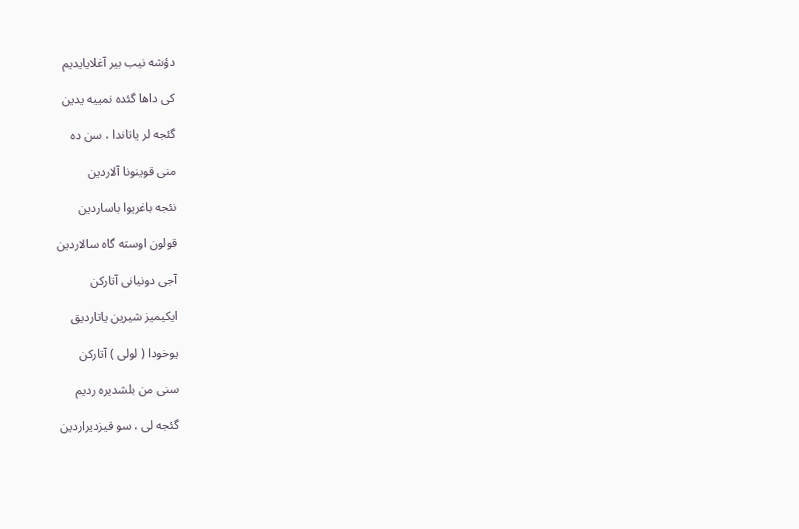دؤشه نیب بیر آغلایایدیم

کی داها گئده نمییه یدین

گئجه لر یاتاندا ، سن ده

منی قوینونا آلاردین

نئجه باغریوا باساردین

قولون اوسته گاه سالاردین

آجی دونیانی آتارکن

ایکیمیز شیرین یاتاردیق

یوخودا ( لولی ) آتارکن

سنی من بلشدیره ردیم

گئجه لی ، سو قیزدیراردین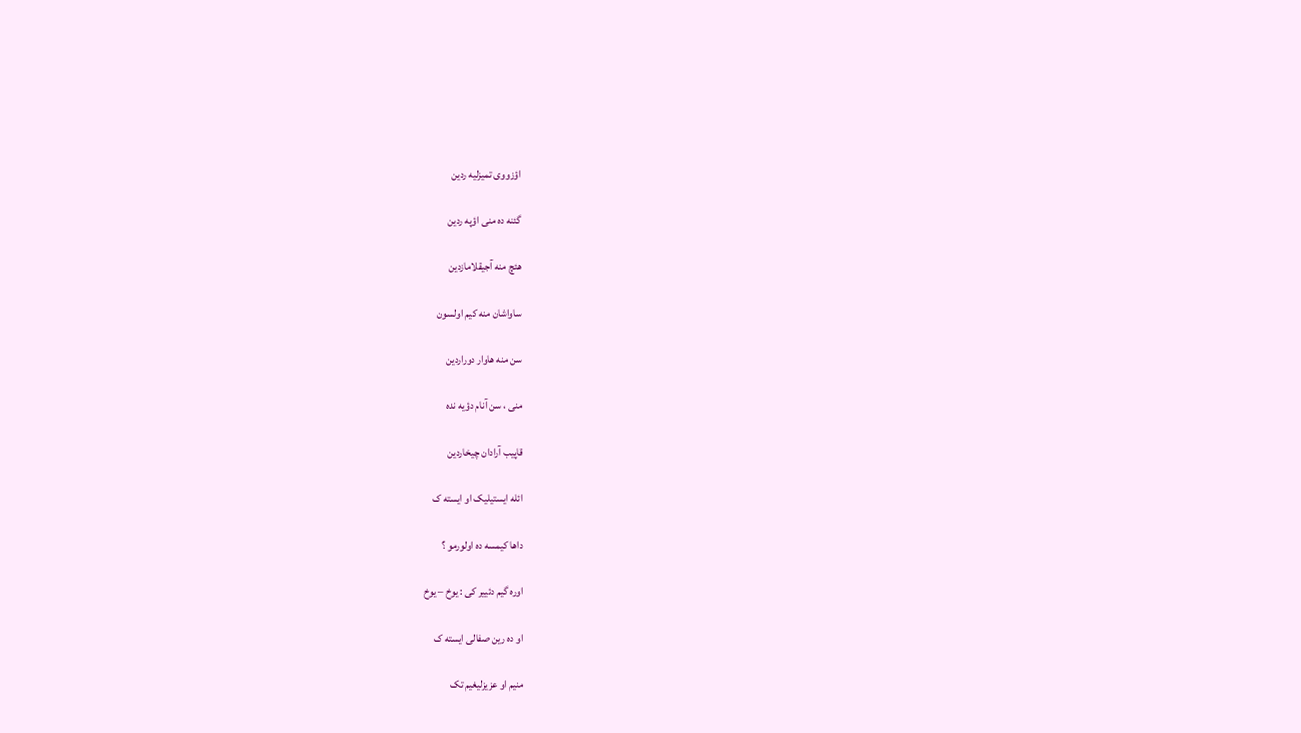اؤزووی تمیزلیه ردین

گئنه ده منی اؤپه ردین

هئچ منه آجیقلامازدین

ساواشان منه کیم اولسون

سن منه هاوار دوراردین

منی ، سن آنام دؤیه نده

قاپیب آرادان چیخاردین

ائله ایستیلیک او ایسته ک

داها کیمسه ده اولورمو ؟

اوره گیم دئییر کی : یوخ – یوخ

او ده رین صفالی ایسته ک

منیم او عزیزلیغیم تک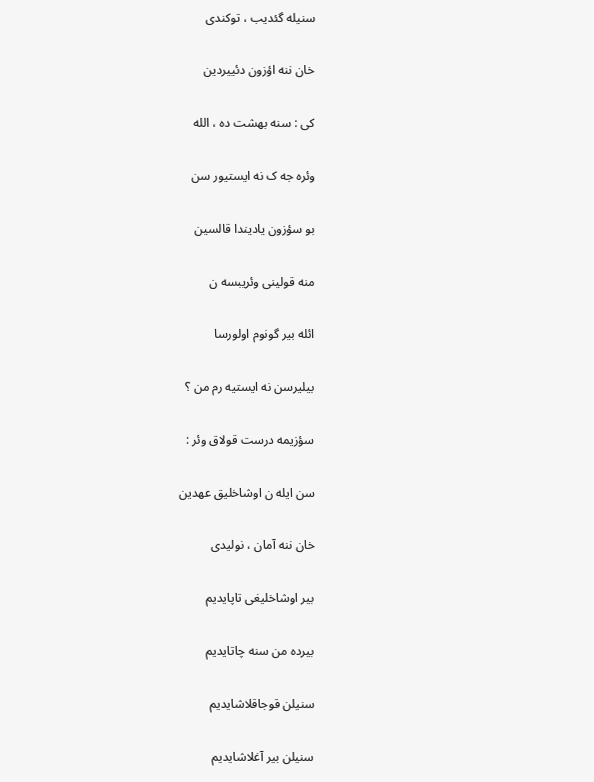سنیله گئدیب ، توکندی

خان ننه اؤزون دئییردین

کی : سنه بهشت ده ، الله

وئره جه ک نه ایستیور سن

بو سؤزون یادیندا قالسین

منه قولینی وئریبسه ن

ائله بیر گونوم اولورسا

بیلیرسن نه ایستیه رم من ؟

سؤزیمه درست قولاق وئر :

سن ایله ن اوشاخلیق عهدین

خان ننه آمان ، نولیدی

بیر اوشاخلیغی تاپایدیم

بیرده من سنه چاتایدیم

سنیلن قوجاقلاشایدیم

سنیلن بیر آغلاشایدیم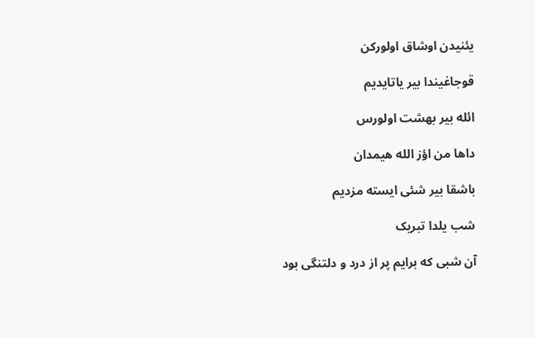یئنیدن اوشاق اولورکن

قوجاغیندا بیر یاتایدیم

ائله بیر بهشت اولورس

داها من اؤز الله هیمدان

باشقا بیر شئی ایسته مزدیم

شب یلدا تبریک

آن شبی که برایم پر از درد و دلتنگی بود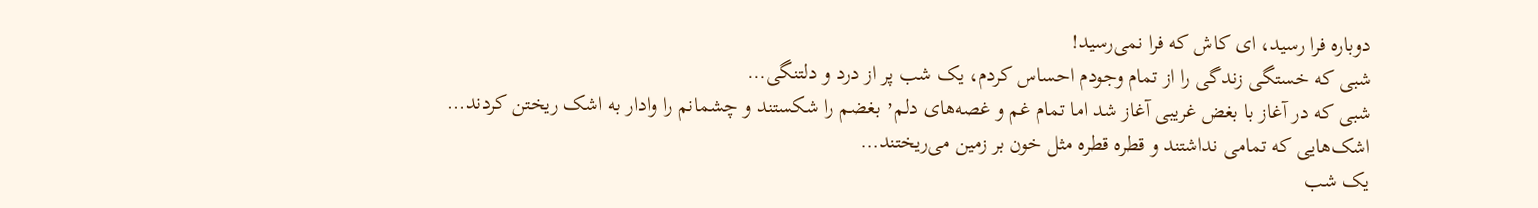دوباره فرا رسید، ای کاش که فرا نمی‌رسید!
شبی که خستگی زندگی را از تمام وجودم احساس کردم، یک شب پر از درد و دلتنگی…
شبی که در آغاز با بغض غریبی آغاز شد اما تمام غم و غصه‌های دلم٬ بغضم را شکستند و چشمانم را وادار به اشک ریختن کردند…
اشک‌هایی که تمامی نداشتند و قطره قطره مثل خون بر زمین می‌ریختند…
یک شب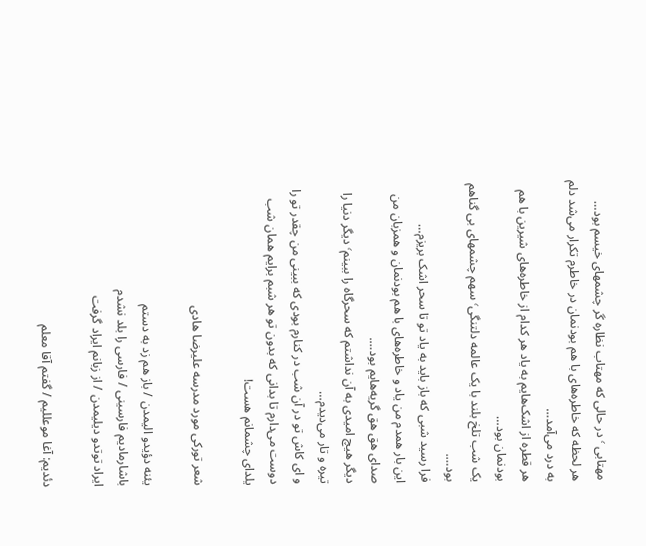مهتابی ٬ در حالی که مهتاب نظاره گر چشمهای خیسم بود…
هر لحظه که خاطره‌های با هم بودنمان در خاطرم تکرار می‌شد دلم به درد می‌آمد…
هر قطره از اشک‌هایم به یاد هر کدام از خاطره‌های شیرین با هم بودنمان بود…
یک شب تلخ بلند با یک عالمه دلتنگی٬ سهم چشمهای بی گناهم بود….
فرا رسید شبی که باز باید به یاد تو تا سحر اشک بریزم…
این بار همدم من یاد و خاطره‌های با هم بودنمان و همزبان من صدای هق هق گریه‌هایم بود….
دیگر هیچ امیدی به آن نداشتم که سحرگاه را ببینم٬ دیگر دنیا را تیره و تار می‌دیدم…
و ای کاش تو در آن شب در کنارم بودی که ببینی من چقدر تو را دوست می‌دارم تا بدانی که بدون تو هر شبم برایم همان شب یلدای چشمانم هست!

شعر تورکی مورد مدرسه علیرضا هادی

یئنه دؤیدو الیمدن / باز هم زد به دستم
باشارمادیم فارسینی / فارسی را بلد نشدم
ایراد توتدو دیلیمدن / از زبانم ایراد گرفت

دئدیم: آغا موعللیم / گفتم آقا معلم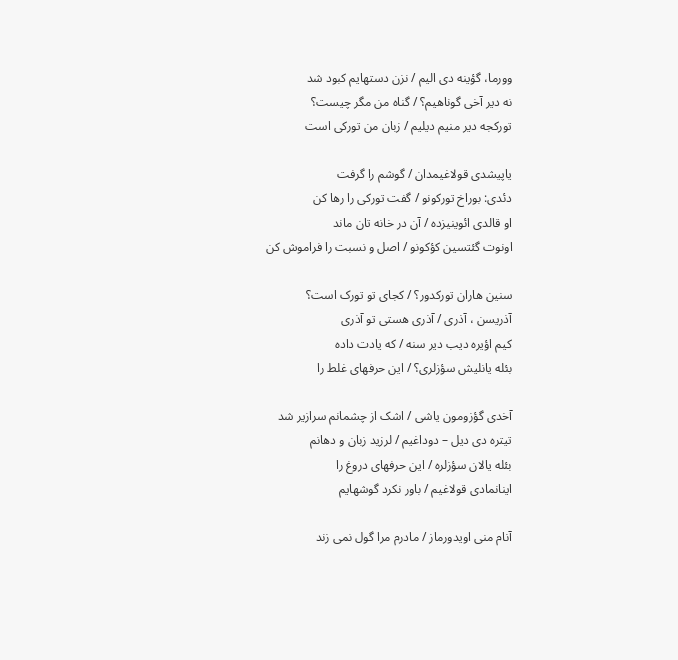وورما، گؤینه دی الیم / نزن دستهایم کبود شد
نه دیر آخی گوناهیم؟ / گناه من مگر چیست؟
تورکجه دیر منیم دیلیم / زبان من تورکی است

یاپیشدی قولاغیمدان / گوشم را گرفت
دئدی: بوراخ تورکونو / گفت تورکی را رها کن
او قالدی ائوینیزده / آن در خانه تان ماند
اونوت گئتسین کؤکونو / اصل و نسبت را فراموش کن

سنین هاران تورکدور؟ / کجای تو تورک است؟
آذریسن ، آذری / آذری هستی تو آذری
کیم اؤیره دیب دیر سنه / که یادت داده
بئله یانلیش سؤزلری؟ / این حرفهای غلط را

آخدی گؤزومون یاشی / اشک از چشمانم سرازیر شد
تیتره دی دیل – دوداغیم / لرزید زبان و دهانم
بئله یالان سؤزلره / این حرفهای دروغ را
اینانمادی قولاغیم / باور نکرد گوشهایم

آنام منی اویدورماز / مادرم مرا گول نمی زند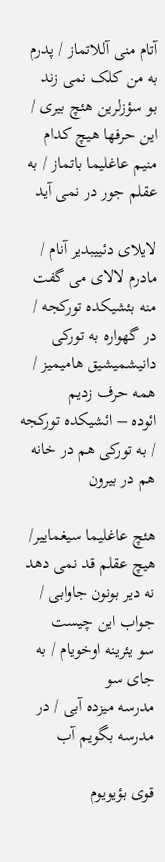آتام منی آللاتماز / پدرم به من کلک نمی زند
بو سؤزلرین هئچ بیری / این حرفها هیچ کدام
منیم عاغلیما باتماز / به عقلم جور در نمی آید

لایلای دئییبدیر آنام / مادرم لالای می گفت
منه بئشیکده تورکجه / در گهواره به تورکی
دانیشمیشیق هامیمیز / همه حرف زدیم
ائوده – ائشیکده تورکجه / به تورکی هم در خانه هم در بیرون

هئچ عاغلیما سیغماییر/ هیچ عقلم قد نمی دهد
نه دیر بونون جاوابی / جواب این چیست
سو یئرینه اوخویام / به جای سو
مدرسه میزده آبی / در مدرسه بگویم آب

قوی بؤیویوم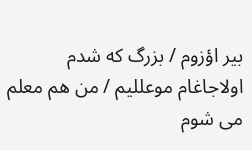بیر اؤزوم / بزرگ که شدم
اولاجاغام موعللیم / من هم معلم می شوم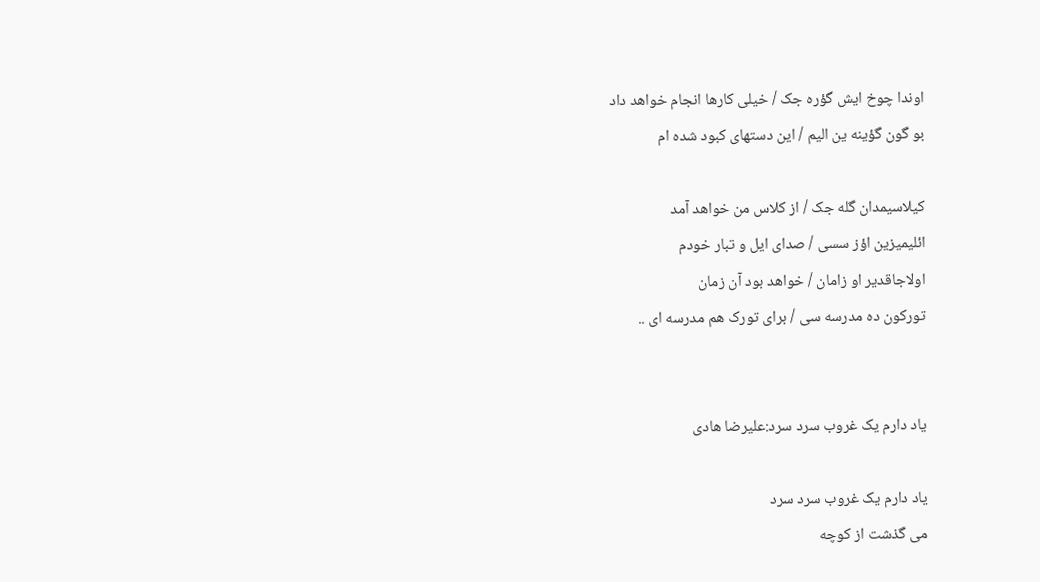اوندا چوخ ایش گؤره جک / خیلی کارها انجام خواهد داد
بو گون گؤینه ین الیم / این دستهای کبود شده ام

کیلاسیمدان گله جک / از کلاس من خواهد آمد
ائلیمیزین اؤز سسی / صدای ایل و تبار خودم
اولاجاقدیر او زامان / خواهد بود آن زمان
تورکون ده مدرسه سی / برای تورک هم مدرسه ای ..


یاد دارم یک غروب سرد سرد:علیرضا هادی

یاد دارم یک غروب سرد سرد
می گذشت از کوچه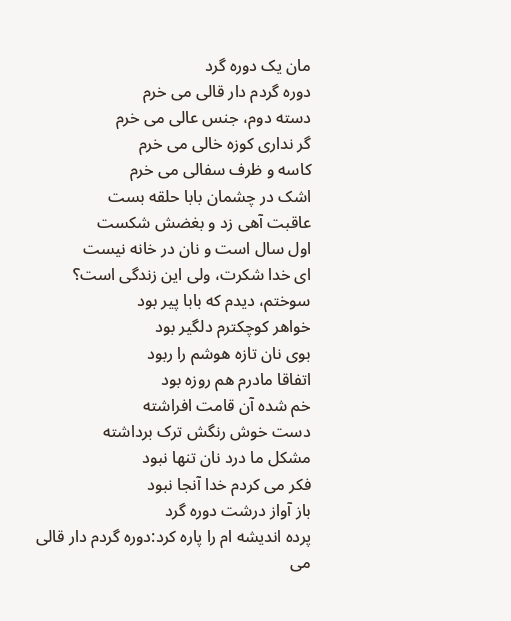مان یک دوره گرد
دوره گردم دار قالی می خرم
دسته دوم، جنس عالی می خرم
گر نداری کوزه خالی می خرم
کاسه و ظرف سفالی می خرم
اشک در چشمان بابا حلقه بست
عاقبت آهی زد و بغضش شکست
اول سال است و نان در خانه نیست
ای خدا شکرت، ولی این زندگی است؟
سوختم، دیدم که بابا پیر بود
خواهر کوچکترم دلگیر بود
بوی نان تازه هوشم را ربود
اتفاقا مادرم هم روزه بود
خم شده آن قامت افراشته
دست خوش رنگش ترک برداشته
مشکل ما درد نان تنها نبود
فکر می کردم خدا آنجا نبود
باز آواز درشت دوره گرد
پرده اندیشه ام را پاره کرد:دوره گردم دار قالی می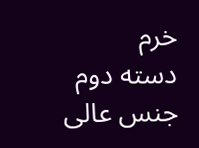خرم
دسته دوم جنس عالی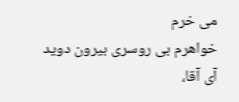می خرم
خواهرم بی روسری بیرون دوید
آی آقا،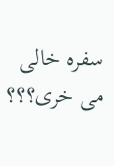سفره خالی می خری؟؟؟